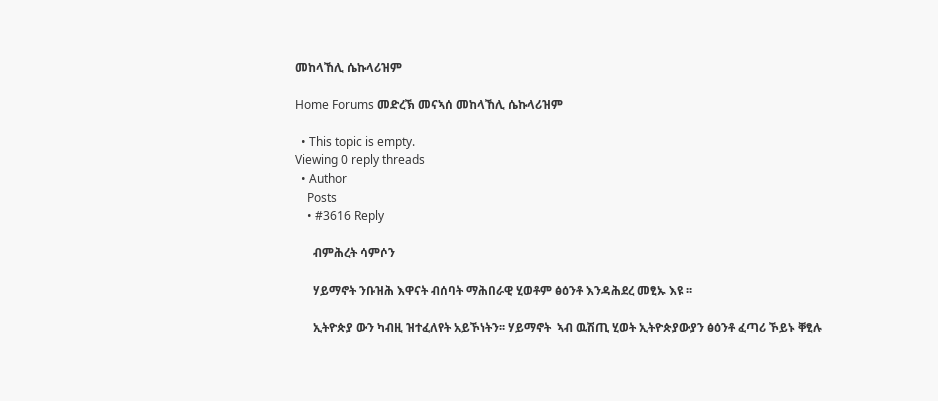መከላኸሊ ሴኩላሪዝም

Home Forums መድረኽ መናኣሰ መከላኸሊ ሴኩላሪዝም

  • This topic is empty.
Viewing 0 reply threads
  • Author
    Posts
    • #3616 Reply

      ብምሕረት ሳምሶን

      ሃይማኖት ንቡዝሕ እዋናት ብሰባት ማሕበራዊ ሂወቶም ፅዕንቶ እንዳሕደረ መፂኡ እዩ ፡፡

      ኢትዮጵያ ውን ካብዚ ዝተፈለየት አይኾነትን፡፡ ሃይማኖት  ኣብ ዉሽጢ ሂወት ኢትዮጵያውያን ፅዕንቶ ፈጣሪ ኾይኑ ቐፂሉ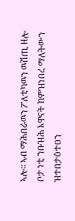ኣሎ፡፡ ኣብ ማሕበራዉን ፖለቲካዉን ዉሽጢ ዘሎ ቦታ ነቲ ንቡዝሕ እዋናት ከምዝነበረ ማለትውን  ዝተበታዕተዐን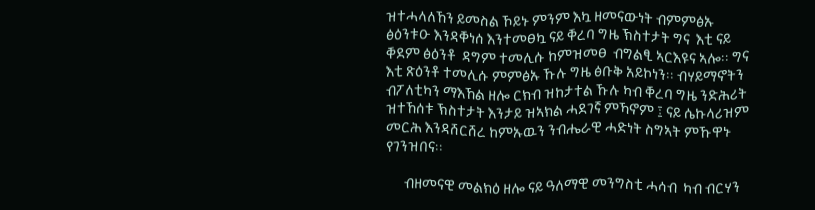ዝተሓላለኸን ይመስል ኾይኑ ምንም እኳ ዘመናውነት ብምምፅኡ ፅዕንቱዑ እንዳቐነሰ እንተመፀኳ ናይ ቐረባ ግዜ ኽስተታት ግና  እቲ ናይ ቐደም ፅዕንቶ  ዳግም ተመሊሱ ከምዝመፀ  ብግልፂ ኣርእዩና ኣሎ፡፡ ግና እቲ ጽዕንቶ ተመሊሱ ምምፅኡ ኹሉ ግዜ ፅቡቅ አይኮነን፡፡ ብሃይማኖትን ብፖለቲካን ማእኸል ዘሎ ርክብ ዝከታተል ኹሉ ካብ ቐረባ ግዜ ንድሕሪት ዝተኸሰቱ ኽስተታት እንታይ ዝኣክል ሓደገኛ ምኻኖም ፤ ናይ ሴኩላሪዝም መርሕ እንዳሸርሸረ ከምኡዉን ንብሔራዊ ሓድነት ስግኣት ምኹዋኑ የገንዝበና፡፡

      ብዘመናዊ መልክዕ ዘሎ ናይ ዓለማዊ መንግስቲ ሓሳብ  ካብ ብርሃን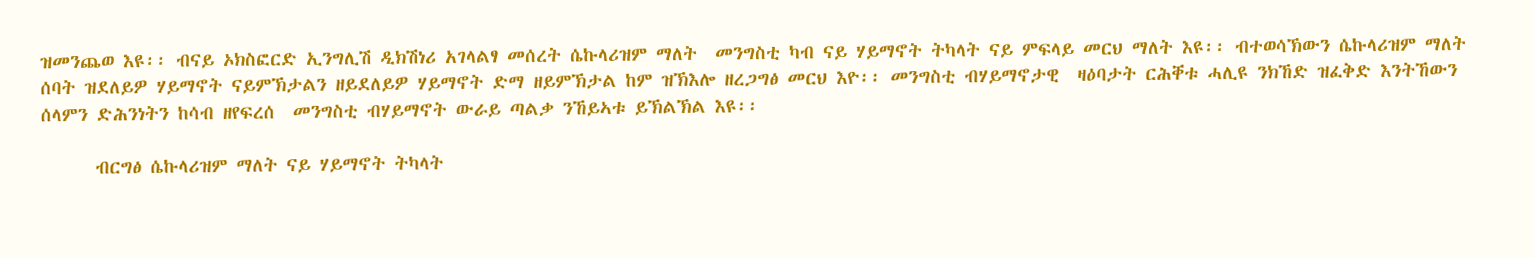ዝመንጨወ እዩ፡፡ ብናይ ኦክስፎርድ ኢንግሊሽ ዲክሽነሪ አገላልፃ መሰረት ሴኩላሪዝም ማለት  መንግስቲ ካብ ናይ ሃይማኖት ትካላት ናይ ምፍላይ መርህ ማለት እዩ፡፡ ብተወሳኽውን ሴኩላሪዝም ማለት ሰባት ዝደለይዎ ሃይማኖት ናይምኽታልን ዘይደለይዎ ሃይማኖት ድማ ዘይምኽታል ከም ዝኽእሎ ዘረጋግፅ መርህ እዮ፡፡ መንግስቲ ብሃይማኖታዊ  ዛዕባታት ርሕቐቱ ሓሊዩ ንክኸድ ዝፈቅድ እንትኸውን ሰላምን ድሕንነትን ከሳብ ዘየፍረሰ  መንግስቲ ብሃይማኖት ውራይ ጣልቃ ንኸይኣቱ ይኽልኽል እዩ፡፡

      ብርግፅ ሴኩላሪዝም ማለት ናይ ሃይማኖት ትካላት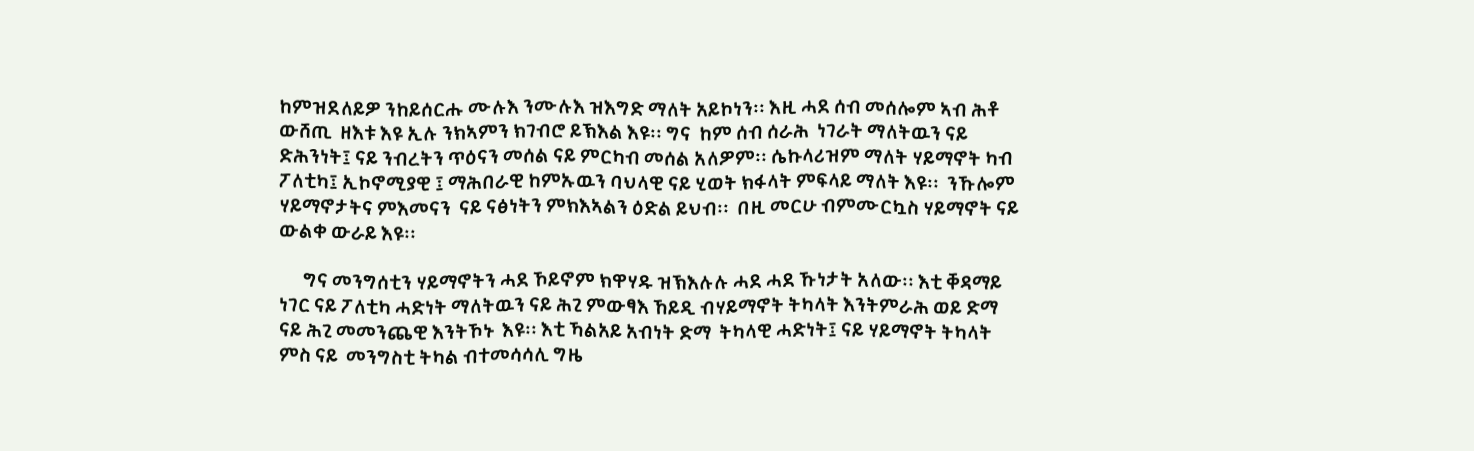ከምዝደለይዎ ንከይሰርሑ ሙሉእ ንሙሉእ ዝእግድ ማለት አይኮነን፡፡ እዚ ሓደ ሰብ መሰሎም ኣብ ሕቶ ውሸጢ  ዘእቱ እዩ ኢሉ ንክኣምን ክገብሮ ይኽእል እዩ፡፡ ግና  ከም ሰብ ሰራሕ  ነገራት ማለትዉን ናይ ድሕንነት፤ ናይ ንብረትን ጥዕናን መሰል ናይ ምርካብ መሰል አለዎም፡፡ ሴኩላሪዝም ማለት ሃይማኖት ካብ ፖለቲካ፤ ኢኮኖሚያዊ ፤ ማሕበራዊ ከምኡዉን ባህላዊ ናይ ሂወት ክፋላት ምፍላይ ማለት እዩ፡፡  ንኹሎም ሃይማኖታትና ምእመናን  ናይ ናፅነትን ምክእኣልን ዕድል ይህብ፡፡  በዚ መርሁ ብምሙርኳስ ሃይማኖት ናይ ውልቀ ውራይ እዩ፡፡

      ግና መንግሰቲን ሃይማኖትን ሓደ ኾይኖም ክዋሃዱ ዝኽእሉሉ ሓደ ሓደ ኹነታት አለው፡፡ እቲ ቐዳማይ ነገር ናይ ፖለቲካ ሓድነት ማለትዉን ናይ ሕጊ ምውፃእ ኸይዲ ብሃይማኖት ትካላት እንትምራሕ ወይ ድማ ናይ ሕጊ መመንጨዊ እንትኾኑ  እዩ፡፡ እቲ ኻልአይ አብነት ድማ  ትካላዊ ሓድነት፤ ናይ ሃይማኖት ትካላት ምስ ናይ  መንግስቲ ትካል ብተመሳሳሊ ግዜ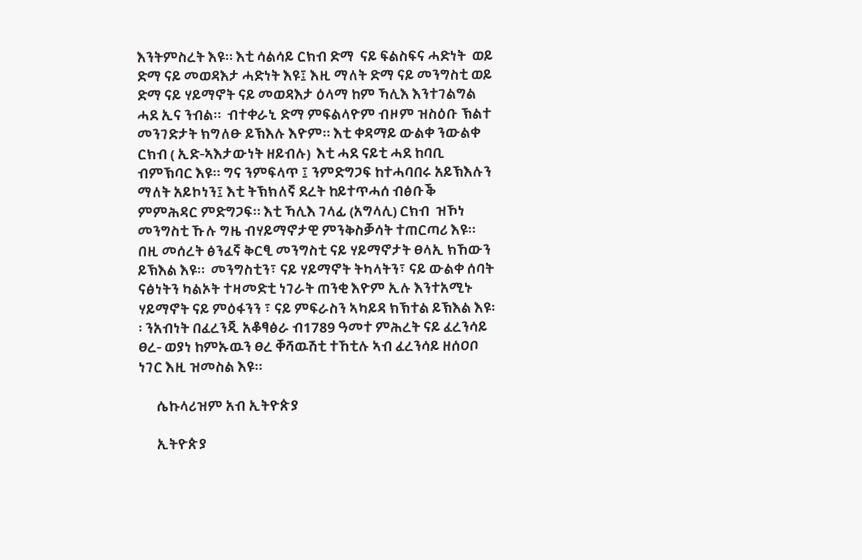እንትምስረት እዩ፡፡ እቲ ሳልሳይ ርክብ ድማ  ናይ ፍልስፍና ሓድነት  ወይ ድማ ናይ መወዳእታ ሓድነት እዩ፤ እዚ ማለት ድማ ናይ መንግስቲ ወይ ድማ ናይ ሃይማኖት ናይ መወዳእታ ዕላማ ከም ኻሊእ እንተገልግል ሓደ ኢና ንብል፡፡  ብተቀራኒ ድማ ምፍልላዮም ብዞም ዝስዕቡ ኽልተ መንገድታት ክግለፁ ይኽእሉ እዮም፡፡ እቲ ቀዳማይ ውልቀ ንውልቀ ርክብ ( ኢድ-ኣእታውነት ዘይብሉ)  እቲ ሓደ ናይቲ ሓደ ከባቢ ብምኽባር እዩ፡፡ ግና ንምፍላጥ ፤ ንምድግጋፍ ከተሓባበሩ አይኽእሉን ማለት አይኮነን፤ እቲ ትኽክለኛ ደረት ከይተጥሓሰ ብፅቡቕ ምምሕዳር ምድግጋፍ፡፡ እቲ ኻሊእ ገላፊ (አግላሊ) ርክብ  ዝኾነ መንግስቲ ኹሉ ግዜ ብሃይማኖታዊ ምንቅስቓሳት ተጠርጣሪ እዩ፡፡ በዚ መሰረት ፅንፈኛ ቅርፂ መንግስቲ ናይ ሃይማኖታት ፀላኢ ክኸውን ይኽእል እዩ፡፡  መንግስቲን፣ ናይ ሃይማኖት ትካላትን፣ ናይ ውልቀ ሰባት ናፅነትን ካልኦት ተዛመድቲ ነገራት ጠንቂ እዮም ኢሉ እንተአሚኑ ሃይማኖት ናይ ምዕፋንን ፣ ናይ ምፍራስን ኣካይዳ ክኽተል ይኽእል እዩ፡፡ ንአብነት በፈረንጂ አቆፃፅራ ብ1789 ዓመተ ምሕረት ናይ ፈረንሳይ ፀረ- ወያነ ከምኡዉን ፀረ ቐሻዉሽቲ ተኸቲሉ ኣብ ፈረንሳይ ዘሰዐቦ ነገር እዚ ዝመስል እዩ፡፡

      ሴኩላሪዝም አብ ኢትዮጵያ

      ኢትዮጵያ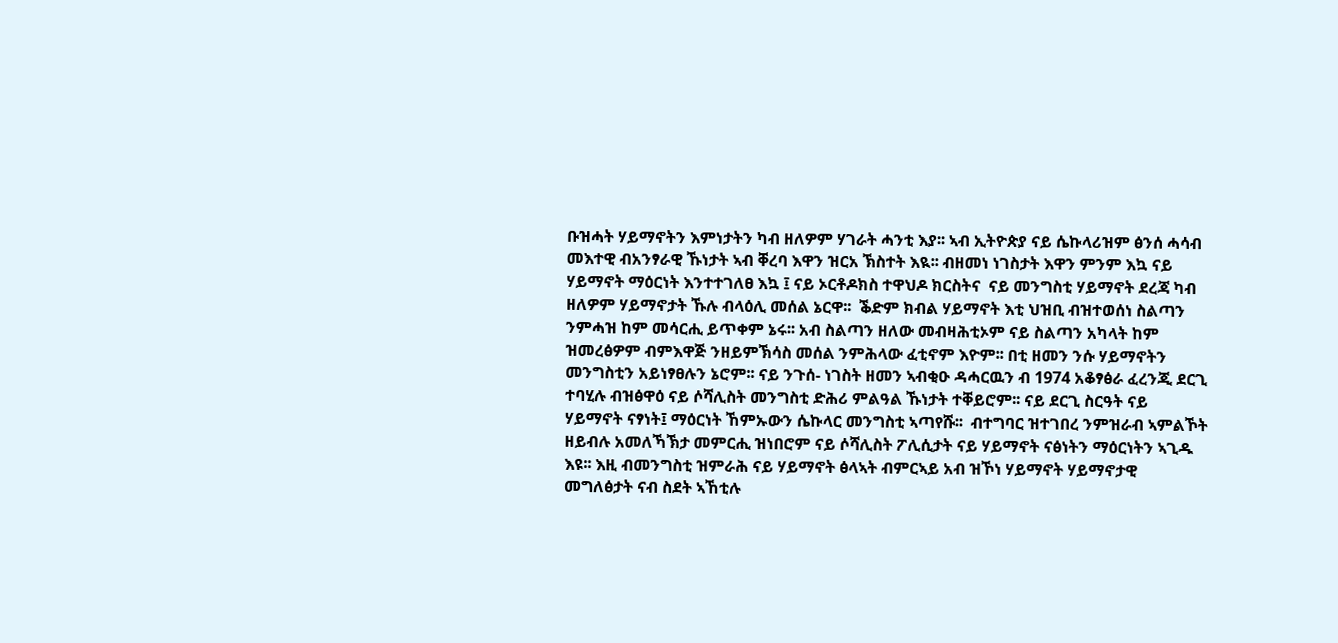ቡዝሓት ሃይማኖትን እምነታትን ካብ ዘለዎም ሃገራት ሓንቲ እያ፡፡ ኣብ ኢትዮጵያ ናይ ሴኩላሪዝም ፅንሰ ሓሳብ መእተዊ ብአንፃራዊ ኹነታት ኣብ ቐረባ እዋን ዝርአ ኽስተት እዪ፡፡ ብዘመነ ነገስታት እዋን ምንም እኳ ናይ ሃይማኖት ማዕርነት እንተተገለፀ እኳ ፤ ናይ ኦርቶዶክስ ተዋህዶ ክርስትና  ናይ መንግስቲ ሃይማኖት ደረጃ ካብ ዘለዎም ሃይማኖታት ኹሉ ብላዕሊ መሰል ኔርዋ፡፡  ቕድም ክብል ሃይማኖት እቲ ህዝቢ ብዝተወሰነ ስልጣን ንምሓዝ ከም መሳርሒ ይጥቀም ኔሩ፡፡ አብ ስልጣን ዘለው መብዛሕቲኦም ናይ ስልጣን አካላት ከም ዝመረፅዎም ብምእዋጅ ንዘይምኽሳስ መሰል ንምሕላው ፈቲኖም እዮም፡፡ በቲ ዘመን ንሱ ሃይማኖትን መንግስቲን አይነፃፀሉን ኔሮም፡፡ ናይ ንጉሰ- ነገስት ዘመን ኣብቂዑ ዳሓርዉን ብ 1974 አቆፃፅራ ፈረንጂ ደርጊ ተባሂሉ ብዝፅዋዕ ናይ ሶሻሊስት መንግስቲ ድሕሪ ምልዓል ኹነታት ተቐይሮም፡፡ ናይ ደርጊ ስርዓት ናይ ሃይማኖት ናፃነት፤ ማዕርነት ኸምኡውን ሴኩላር መንግስቲ ኣጣየሹ፡፡  ብተግባር ዝተገበረ ንምዝራብ ኣምልኾት ዘይብሉ አመለኻኽታ መምርሒ ዝነበሮም ናይ ሶሻሊስት ፖሊሲታት ናይ ሃይማኖት ናፅነትን ማዕርነትን ኣጊዱ እዩ፡፡ እዚ ብመንግስቲ ዝምራሕ ናይ ሃይማኖት ፅላኣት ብምርኣይ አብ ዝኾነ ሃይማኖት ሃይማኖታዊ መግለፅታት ናብ ስደት ኣኸቲሉ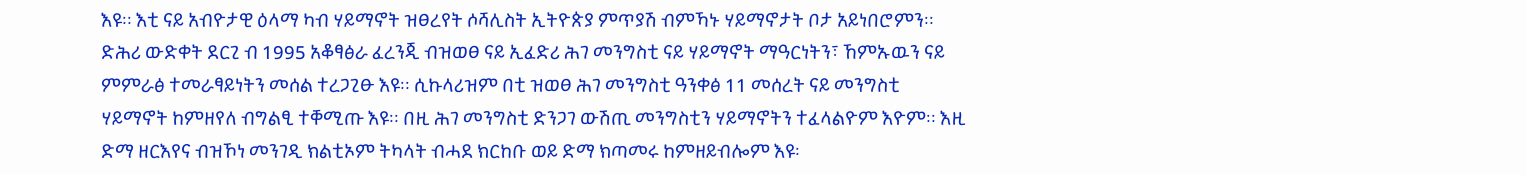እዩ፡፡ እቲ ናይ አብዮታዊ ዕላማ ካብ ሃይማኖት ዝፀረየት ሶሻሊስት ኢትዮጵያ ምጥያሽ ብምኻኑ ሃይማኖታት ቦታ አይነበሮምን፡፡ ድሕሪ ውድቀት ደርጊ ብ 1995 አቆፃፅራ ፈረንጂ ብዝወፀ ናይ ኢፈድሪ ሕገ መንግስቲ ናይ ሃይማኖት ማዓርነትን፣ ኸምኡዉን ናይ ምምራፅ ተመራፃይነትን መሰል ተረጋጊፁ እዩ፡፡ ሲኩላሪዝም በቲ ዝወፀ ሕገ መንግስቲ ዓንቀፅ 11 መሰረት ናይ መንግስቲ ሃይማኖት ከምዘየለ ብግልፂ ተቐሚጡ እዩ፡፡ በዚ ሕገ መንግስቲ ድንጋገ ውሽጢ መንግስቲን ሃይማኖትን ተፈላልዮም እዮም፡፡ እዚ ድማ ዘርእየና ብዝኾነ መንገዲ ክልቲኦም ትካላት ብሓደ ክርከቡ ወይ ድማ ክጣመሩ ከምዘይብሎም እዩ፡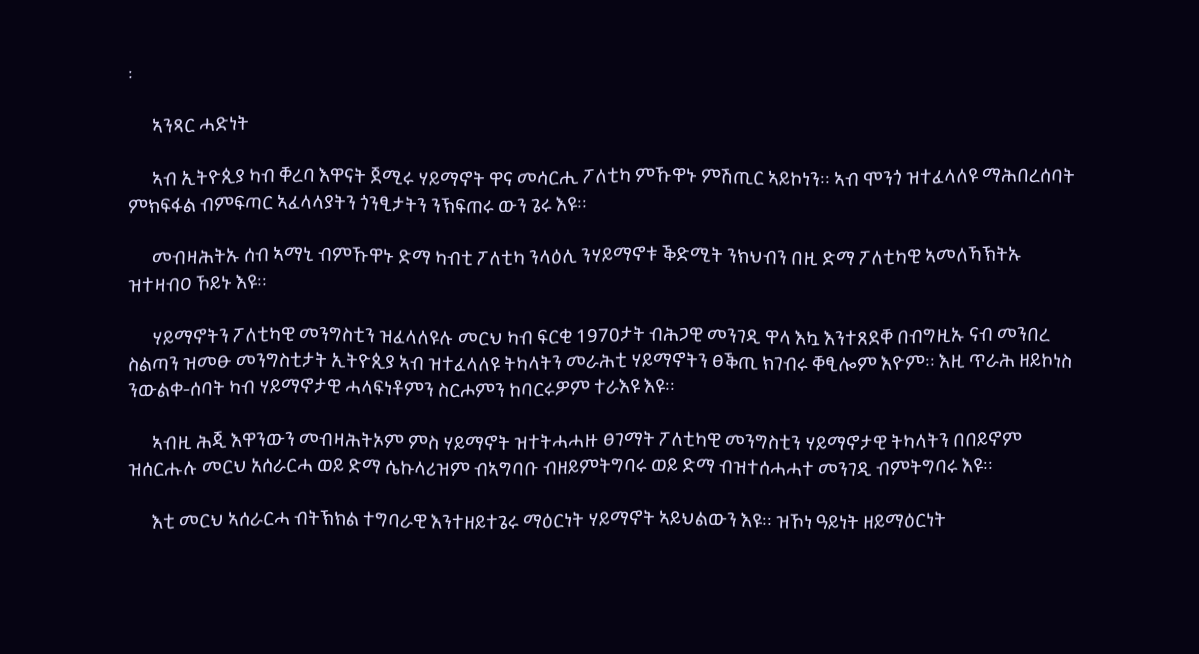፡

      ኣንጻር ሓድነት

      ኣብ ኢትዮጲያ ካብ ቐረባ እዋናት ጀሚሩ ሃይማኖት ዋና መሳርሒ ፖለቲካ ምኹዋኑ ምሽጢር ኣይኮነን፡፡ ኣብ ሞንጎ ዝተፈላለዩ ማሕበረሰባት ምክፍፋል ብምፍጣር ኣፈላላያትን ጎንፂታትን ንኽፍጠሩ ውን ጌሩ እዩ፡፡

      መብዛሕትኡ ሰብ ኣማኒ ብምኹዋኑ ድማ ካብቲ ፖለቲካ ንላዕሊ ንሃይማኖቱ ቕድሚት ንክህብን በዚ ድማ ፖለቲካዊ ኣመለኻኽትኡ ዝተዛብዐ ኾይኑ እዩ፡፡

      ሃይማኖትን ፖለቲካዊ መንግስቲን ዝፈላለዩሉ መርህ ካብ ፍርቂ 1970ታት ብሕጋዊ መንገዲ ዋላ እኳ እንተጸደቐ በብግዚኡ ናብ መንበረ ስልጣን ዝመፁ መንግስቲታት ኢትዮጲያ ኣብ ዝተፈላለዩ ትካላትን መራሕቲ ሃይማኖትን ፀቕጢ ክገብሩ ቐፂሎም እዮም፡፡ እዚ ጥራሕ ዘይኮነስ ንውልቀ-ሰባት ካብ ሃይማኖታዊ ሓላፍነቶምን ስርሖምን ከባርሩዎም ተራእዩ እዩ፡፡

      ኣብዚ ሕጂ እዋንውን መብዛሕትኦም ምስ ሃይማኖት ዝተትሓሓዙ ፀገማት ፖለቲካዊ መንግስቲን ሃይማኖታዊ ትካላትን በበይኖም ዝሰርሑሉ መርህ አሰራርሓ ወይ ድማ ሴኩላሪዝም ብኣግባቡ ብዘይምትግባሩ ወይ ድማ ብዝተሰሓሓተ መንገዲ ብምትግባሩ እዩ፡፡

      እቲ መርህ ኣሰራርሓ ብትኽክል ተግባራዊ እንተዘይተጌሩ ማዕርነት ሃይማኖት ኣይህልውን እዩ፡፡ ዝኾነ ዓይነት ዘይማዕርነት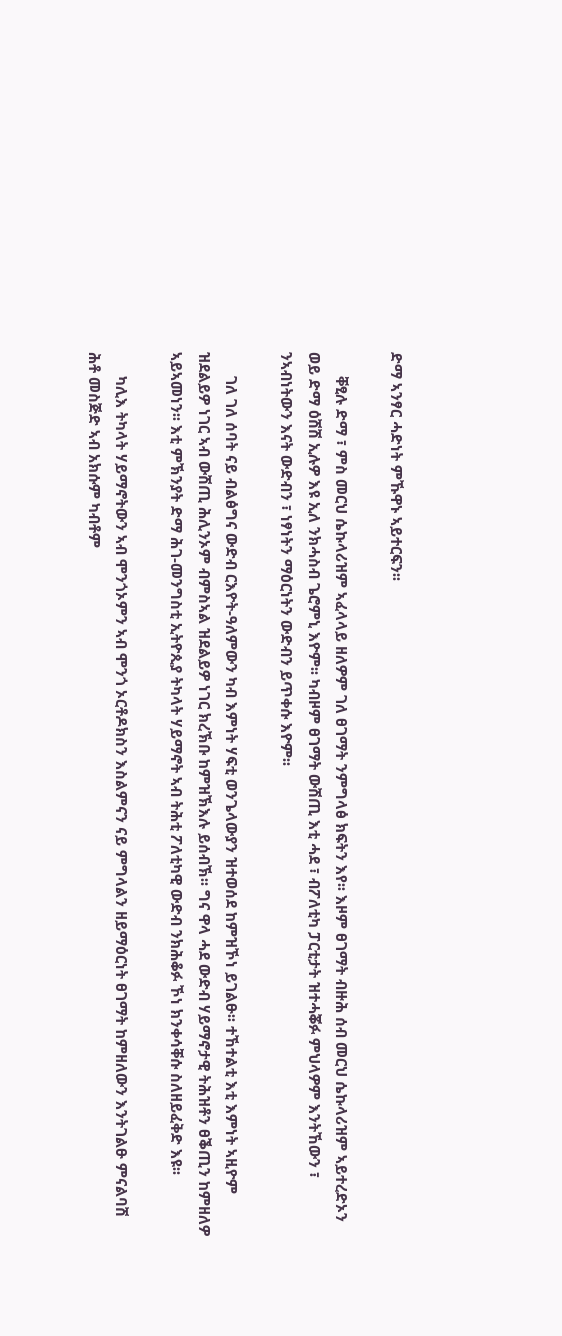ድማ ኣንፃር ሓድነት ምኹዋኑ ኣይተርፍን፡፡

      ቐፂሉ ድማ ፣ ምስ መርህ ሴኩላሪዝም ኣፈላላይ ዘለዎም ገለ ፀገማት ንምግላፅ ክፍትን እየ፡፡ እዞም ፀገማት ብዙሕ ሰብ መርህ ሴኩላሪዝም ኣይተረድኦን ወይ ድማ ዕሽሽ ኢሉዎ እዩ ኢለ ንክሓስብ ጌሮምኒ እዮም፡፡ ካብዞም ፀገማት ውሽጢ እቲ ሓደ ፣ ብፖለቲካ ፓርቲታት ዝተሓቖፉ ምህላዎም እንትኸውን ፣ ንኣብነትውን እናት ውድብን ፣ ነፃነትን ማዕርነትን ውድብን ይጥቀሱ እዮም፡፡

      ገለ ገለ ሰባት ናይ ብልፅግና ውድብ ርእዮት-ዓለምውን ካብ እምነት ሃፍቲ ወንጌላውያን ዝተወሰደ ከምዝኾነ ይገልፁ፡፡ ተኸተልቲ እቲ እምነት ኣዚዮም ዝደልይዎ ነገር ኣብ ውሽጢ ሕሊንኦም ብምስኣል ዝደልይዎ ነገር ክረኽቡ ከምዝኽእሉ ይሰብኽ፡፡ ግና ዋላ ሓደ ውድብ ሃይማኖታዊ ትሕዝቶን ፀቕጢን ከምዘለዎ ኣይኣመነን፡፡ እቲ ምኽንያት ድማ ሕገ-መንግስቲ ኢትዮጲያ ትካላት ሃይማኖት ኣብ ትሕቲ ፖለቲካዊ ውድብ ንክሕቆፉ ኾነ ክንቀሳቐሱ ስለዘይፈቅድ እዩ፡፡

      ካሊእ ትካላት ሃይማኖትውን ኣብ ሞንጎኦምን ኣብ ሞንጎ ኦርቶዶክስን እስልምናን ናይ ምግላልን ዘይማዕርነት ፀገማት ከምዘለውን እንትገልፁ ምናልባሽ ሕቶ መስጅድ ኣብ አክሱም ካብቶም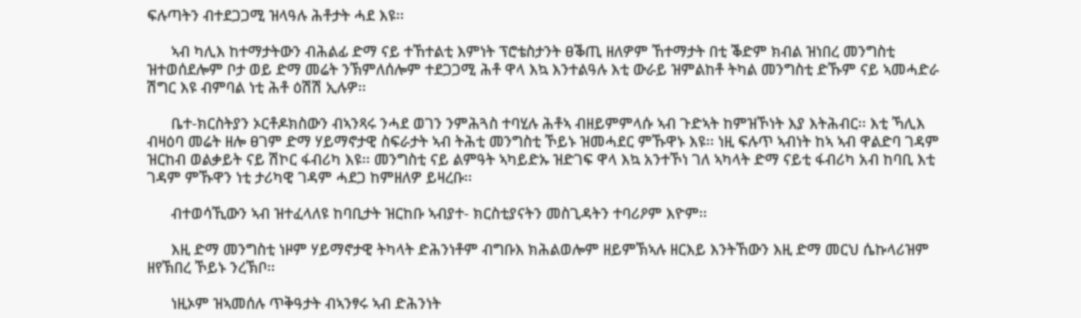ፍሉጣትን ብተደጋጋሚ ዝላዓሉ ሕቶታት ሓደ እዩ፡፡

      ኣብ ካሊእ ከተማታትውን ብሕልፊ ድማ ናይ ተኸተልቲ እምነት ፕሮቴስታንት ፀቕጢ ዘለዎም ኸተማታት በቲ ቕድም ክብል ዝነበረ መንግስቲ ዝተወሰደሎም ቦታ ወይ ድማ መሬት ንኽምለሰሎም ተደጋጋሚ ሕቶ ዋላ እኳ እንተልዓሉ እቲ ውራይ ዝምልከቶ ትካል መንግስቲ ድኹም ናይ ኣመሓድራ ሽግር እዩ ብምባል ነቲ ሕቶ ዕሽሽ ኢሉዎ፡፡

      ቤተ-ክርስትያን ኦርቶዶክስውን ብኣንጻሩ ንሓደ ወገን ንምሕጓስ ተባሂሉ ሕቶኣ ብዘይምምላሱ ኣብ ጉድኣት ከምዝኾነት እያ እትሕብር፡፡ እቲ ኻሊእ ብዛዕባ መሬት ዘሎ ፀገም ድማ ሃይማኖታዊ ስፍራታት ኣብ ትሕቲ መንግስቲ ኾይኑ ዝመሓደር ምኹዋኑ እዩ፡፡ ነዚ ፍሉጥ ኣብነት ከኣ ኣብ ዋልድባ ገዳም ዝርከብ ወልቃይት ናይ ሽኮር ፋብሪካ እዩ፡፡ መንግስቲ ናይ ልምዓት ኣካይድኡ ዝድገፍ ዋላ እኳ አንተኾነ ገለ ኣካላት ድማ ናይቲ ፋብሪካ አብ ከባቢ እቲ ገዳም ምኹዋን ነቲ ታሪካዊ ገዳም ሓደጋ ከምዘለዎ ይዛረቡ፡፡

      ብተወሳኺውን ኣብ ዝተፈላለዩ ከባቢታት ዝርከቡ ኣብያተ- ክርስቲያናትን መስጊዳትን ተባሪዖም እዮም፡፡

      እዚ ድማ መንግስቲ ነዞም ሃይማኖታዊ ትካላት ድሕንነቶም ብግቡእ ክሕልወሎም ዘይምኽኣሉ ዘርእይ እንትኸውን እዚ ድማ መርህ ሴኩላሪዝም ዘየኽበረ ኾይኑ ንረኽቦ፡፡

      ነዚኦም ዝኣመሰሉ ጥቅዓታት ብኣንፃሩ ኣብ ድሕንነት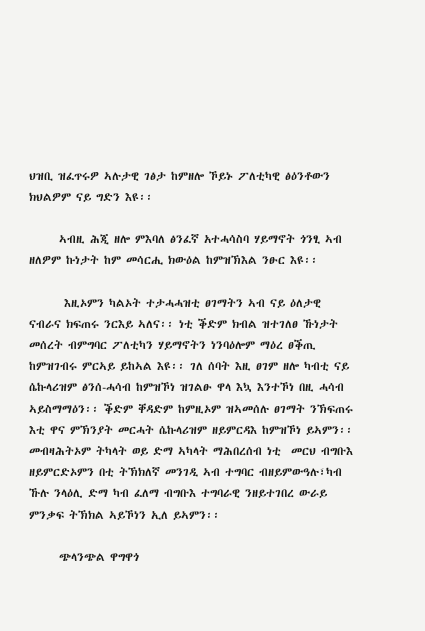ህዝቢ ዝፈጥሩዎ ኣሉታዊ ገፅታ ከምዘሎ ኾይኑ ፖለቲካዊ ፅዕንቶውን ክህልዎም ናይ ግድን እዩ፡፡

      ኣብዚ ሕጂ ዘሎ ምእባለ ፅንፈኛ አተሓሳስባ ሃይማኖት ጎንፂ ኣብ ዘለዎም ኩነታት ከም መሳርሒ ክውዕል ከምዝኽእል ንፁር እዩ፡፡

       እዚኦምን ካልኦት ተታሓሓዝቲ ፀገማትን ኣብ ናይ ዕለታዊ ናብራና ክፍጠሩ ንርእይ ኣለና፡፡ ነቲ ቕድም ክብል ዝተገለፀ ኹነታት መሰረት ብምግባር ፖለቲካን ሃይማኖትን ነንባዕሎም ማዕረ ፀቕጢ ከምዝገብሩ ምርኣይ ይከኣል እዩ፡፡ ገለ ሰባት እዚ ፀገም ዘሎ ካብቲ ናይ ሴኩላሪዝም ፅንሰ-ሓሳብ ከምዝኾነ ዝገልፁ ዋላ እኳ እንተኾነ በዚ ሓሳብ ኣይስማማዕን፡፡ ቕድም ቐዳድም ከምዚኦም ዝኣመሰሉ ፀገማት ንኽፍጠሩ እቲ ዋና ምኽንያት መርሓት ሴኩላሪዝም ዘይምርዳእ ከምዝኾነ ይኣምን፡፡ መብዛሕትኦም ትካላት ወይ ድማ ኣካላት ማሕበረሰብ ነቲ  መርህ ብግቡእ ዘይምርድኦምን በቲ ትኽክለኛ መንገዲ ኣብ ተግባር ብዘይምውዓሉ፣ካብ ኹሉ ንላዕሊ ድማ ካብ ፈለማ ብግቡእ ተግባራዊ ንዘይተገበረ ውራይ ምንቃፍ ትኽክል ኣይኾነን ኢለ ይኣምን፡፡

      ጭላንጭል ዋግዋጎ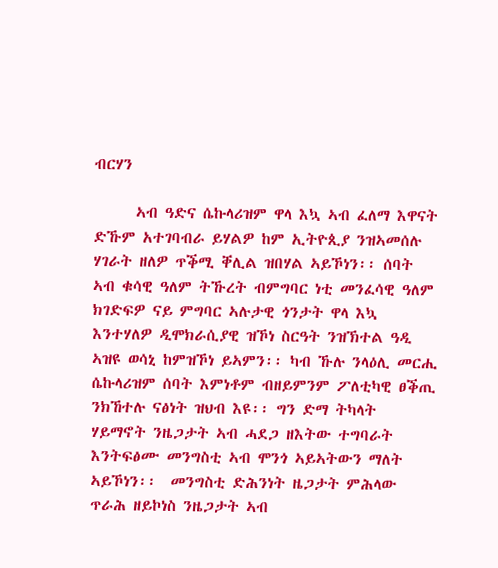ብርሃን

      ኣብ ዓድና ሴኩላሪዝም ዋላ እኳ ኣብ ፈለማ እዋናት ድኹም አተገባብራ ይሃልዎ ከም ኢትዮጲያ ንዝኣመሰሉ ሃገራት ዘለዎ ጥቕሚ ቐሊል ዝበሃል ኣይኾነን፡፡ ሰባት ኣብ ቁሳዊ ዓለም ትኹረት ብምግባር ነቲ መንፈሳዊ ዓለም ክገድፍዎ ናይ ምግባር ኣሉታዊ ጎንታት ዋላ እኳ እንተሃለዎ ዲሞክራሲያዊ ዝኾነ ስርዓት ንዝኽተል ዓዲ ኣዝዩ ወሳኒ ከምዝኾነ ይኣምን፡፡ ካብ ኹሉ ንላዕሊ መርሒ ሴኩላሪዝም ሰባት እምነቶም ብዘይምንም ፖለቲካዊ ፀቕጢ ንክኸተሉ ናፅነት ዝህብ እዩ፡፡ ግን ድማ ትካላት ሃይማኖት ንዜጋታት ኣብ ሓደጋ ዘእትው ተግባራት እንትፍፅሙ መንግስቲ ኣብ ሞንጎ ኣይኣትውን ማለት ኣይኾነን፡፡  መንግስቲ ድሕንነት ዜጋታት ምሕላው ጥራሕ ዘይኮነስ ንዜጋታት ኣብ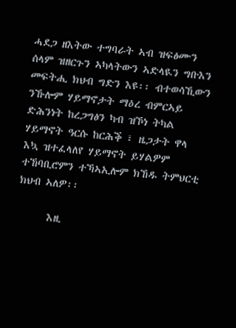ሓደጋ ዘእትው ተግባራት ኣብ ዝፍፅሙን ሰላም ዝዘርጉን ኣካላትውን ኣድላዪን ግቡእን መፍትሒ ክህብ ግድን እዩ፡፡ ብተወሳኺውን ንኹሎም ሃይማኖታት ማዕረ ብምርኣይ ድሕንነት ከረጋግፅን ካብ ዝኾነ ትካል ሃይማኖት ዓርሱ ከርሕቕ ፣ ዜጋታት ዋላ እኳ ዝተፈላለየ ሃይማኖት ይሃልዎም ተኸባቢሮምን ተኻኣኢሎም ክኸዱ ትምህርቲ ክህብ ኣለዎ፡፡

      እዚ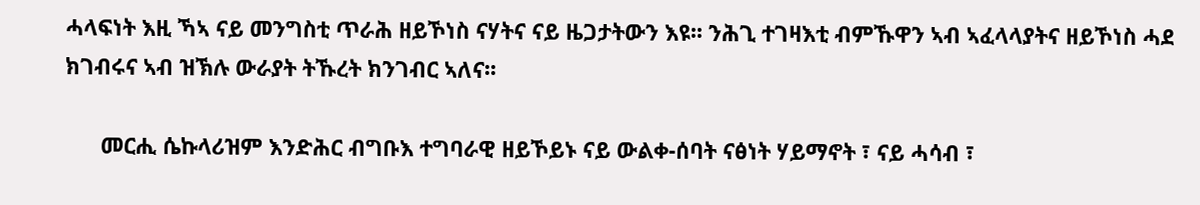ሓላፍነት እዚ ኻኣ ናይ መንግስቲ ጥራሕ ዘይኾነስ ናሃትና ናይ ዜጋታትውን እዩ፡፡ ንሕጊ ተገዛእቲ ብምኹዋን ኣብ ኣፈላላያትና ዘይኾነስ ሓደ ክገብሩና ኣብ ዝኽሉ ውራያት ትኹረት ክንገብር ኣለና፡፡

      መርሒ ሴኩላሪዝም እንድሕር ብግቡእ ተግባራዊ ዘይኾይኑ ናይ ውልቀ-ሰባት ናፅነት ሃይማኖት ፣ ናይ ሓሳብ ፣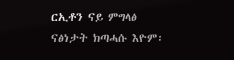ርኢቶን ናይ ምግላፅ ናፅነታት ክጣሓሱ እዮም፡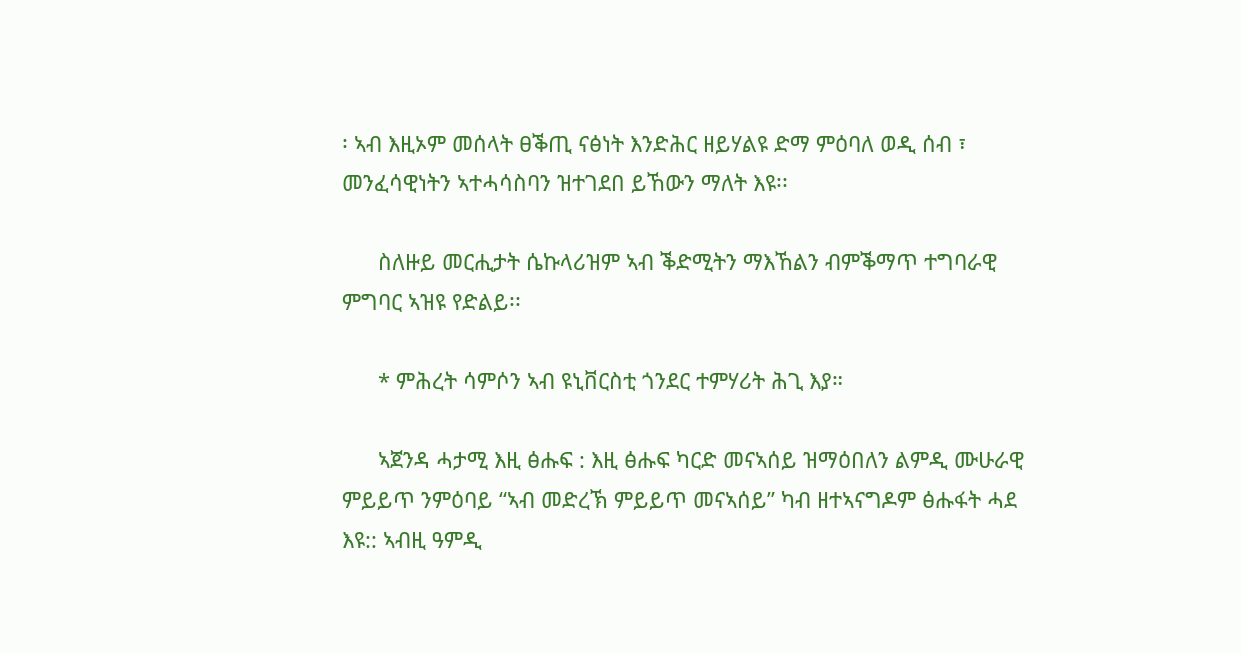፡ ኣብ እዚኦም መሰላት ፀቕጢ ናፅነት እንድሕር ዘይሃልዩ ድማ ምዕባለ ወዲ ሰብ ፣ መንፈሳዊነትን ኣተሓሳስባን ዝተገደበ ይኸውን ማለት እዩ፡፡

      ስለዙይ መርሒታት ሴኩላሪዝም ኣብ ቕድሚትን ማእኸልን ብምቕማጥ ተግባራዊ ምግባር ኣዝዩ የድልይ፡፡

      * ምሕረት ሳምሶን ኣብ ዩኒቨርስቲ ጎንደር ተምሃሪት ሕጊ እያ።

      ኣጀንዳ ሓታሚ እዚ ፅሑፍ : እዚ ፅሑፍ ካርድ መናኣሰይ ዝማዕበለን ልምዲ ሙሁራዊ ምይይጥ ንምዕባይ “ኣብ መድረኽ ምይይጥ መናኣሰይ” ካብ ዘተኣናግዶም ፅሑፋት ሓደ እዩ:: ኣብዚ ዓምዲ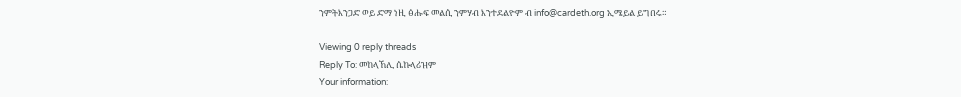ንምትእንጋድ ወይ ድማ ነዚ ፅሑፍ መልሲ ንምሃብ እንተደልዮም ብ info@cardeth.org ኢሜይል ይግበሩ።

Viewing 0 reply threads
Reply To: መከላኸሊ ሴኩላሪዝም
Your information: